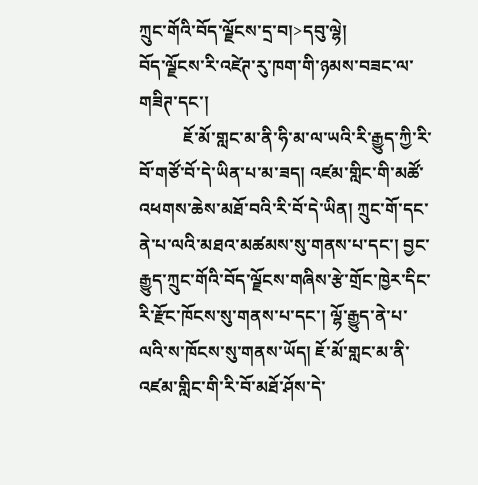ཀྲུང་གོའི་བོད་ལྗོངས་དྲ་བ།>དབུ་ལྷེ།
བོད་ལྗོངས་རི་འཛེཊ་རུ་ཁག་གི་ཉམས་བཟང་ལ་གཟིཊ་དང་།
          ཇོ་མོ་གླང་མ་ནི་ཧི་མ་ལ་ཡའི་རི་རྒྱུད་ཀྱི་རི་བོ་གཙོ་བོ་དེ་ཡིན་པ་མ་ཟད། འཛམ་གླིང་གི་མཚོ་འཕགས་ཆེས་མཐོ་བའི་རི་བོ་དེ་ཡིན། ཀྲུང་གོ་དང་ནེ་པ་ལའི་མཐའ་མཚམས་སུ་གནས་པ་དང་། བྱང་རྒྱུད་ཀྲུང་གོའི་བོད་ལྗོངས་གཞིས་རྩེ་གྲོང་ཁྱེར་དིང་རི་རྫོང་ཁོངས་སུ་གནས་པ་དང་། ལྷོ་རྒྱུད་ནེ་པ་ལའི་ས་ཁོངས་སུ་གནས་ཡོད། ཇོ་མོ་གླང་མ་ནི་འཛམ་གླིང་གི་རི་བོ་མཐོ་ཤོས་དེ་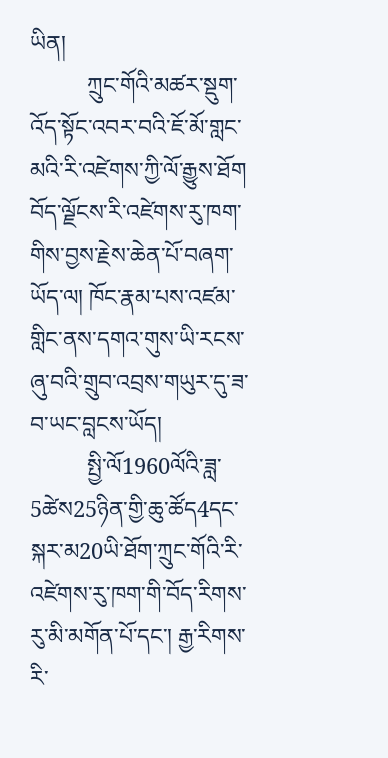ཡིན།
          ཀྲུང་གོའི་མཚར་སྡུག་འོད་སྟོང་འབར་བའི་ཇོ་མོ་གླང་མའི་རི་འཛེགས་ཀྱི་ལོ་རྒྱུས་ཐོག བོད་ལྗོངས་རི་འཛེགས་རུ་ཁག་གིས་བྱས་རྗེས་ཆེན་པོ་བཞག་ཡོད་ལ། ཁོང་རྣམ་པས་འཛམ་གླིང་ནས་དགའ་གུས་ཡི་རངས་ཞུ་བའི་གྲུབ་འབྲས་གཡུར་དུ་ཟ་བ་ཡང་བླངས་ཡོད།
          སྤྱི་ལོ1960ལོའི་ཟླ་5ཚེས25ཉིན་གྱི་ཆུ་ཚོད4དང་སྐར་མ20ཡི་ཐོག་ཀྲུང་གོའི་རི་འཛེགས་རུ་ཁག་གི་བོད་རིགས་རུ་མི་མགོན་པོ་དང་། རྒྱ་རིགས་རི་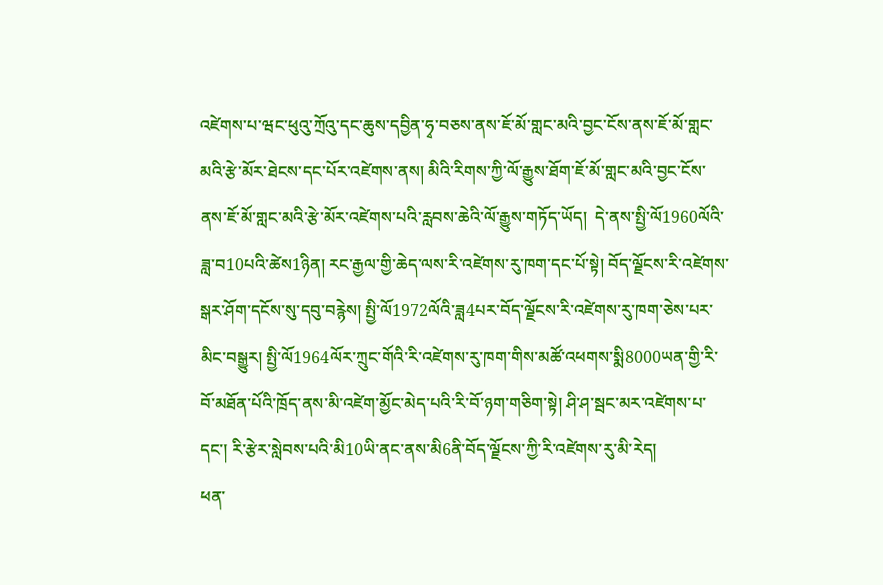འཛེགས་པ་ཝང་ཕུའུ་ཀྲོའུ་དང་ཆུས་དབྱིན་ཧྭ་བཅས་ནས་ཇོ་མོ་གླང་མའི་བྱང་ངོས་ནས་ཇོ་མོ་གླང་མའི་རྩེ་མོར་ཐེངས་དང་པོར་འཛེགས་ནས། མིའི་རིགས་ཀྱི་ལོ་རྒྱུས་ཐོག་ཇོ་མོ་གླང་མའི་བྱང་ངོས་ནས་ཇོ་མོ་གླང་མའི་རྩེ་མོར་འཛེགས་པའི་རླབས་ཆེའི་ལོ་རྒྱུས་གཏོད་ཡོད།  དེ་ནས་སྤྱི་ལོ1960ལོའི་ཟླ་བ10པའི་ཚེས1ཉིན། རང་རྒྱལ་གྱི་ཆེད་ལས་རི་འཛེགས་རུ་ཁག་དང་པོ་སྟེ། བོད་ལྗོངས་རི་འཛེགས་སྒར་ཤོག་དངོས་སུ་དབུ་བརྙེས། སྤྱི་ལོ1972ལོའི་ཟླ4པར་བོད་ལྗོངས་རི་འཛེགས་རུ་ཁག་ཅེས་པར་མིང་བསྒྱུར། སྤྱི་ལོ1964ལོར་ཀྲུང་གོའི་རི་འཛེགས་རུ་ཁག་གིས་མཚོ་འཕགས་སྨི8000ཡན་གྱི་རི་བོ་མཐོན་པོའི་ཁྲོད་ནས་མི་འཛེག་མྱོང་མེད་པའི་རི་བོ་ཉག་གཅིག་སྟེ། ཤི་ཤ་སྦང་མར་འཛེགས་པ་དང་། རི་རྩེར་སླེབས་པའི་མི10ཡི་ནང་ནས་མི6ནི་བོད་ལྗོངས་ཀྱི་རི་འཛེགས་རུ་མི་རེད།
ཕན་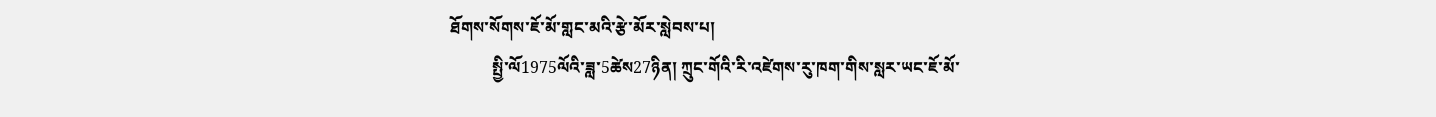ཐོགས་སོགས་ཇོ་མོ་གླང་མའི་རྩེ་མོར་སླེབས་པ།
          སྤྱི་ལོ1975ལོའི་ཟླ་5ཚེས27ཉིན། ཀྲུང་གོའི་རི་འཛེགས་རུ་ཁག་གིས་སླར་ཡང་ཇོ་མོ་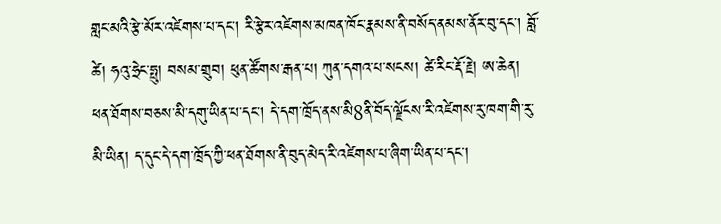གླང་མའི་རྩེ་མོར་འཛེགས་པ་དང་། རི་རྩེར་འཛེགས་མཁན་ཁོང་རྣམས་ནི་བསོད་ནམས་ནོར་བུ་དང་། བློ་ཚེ། ཧའུ་ཧྲེང་ཧྥུ། བསམ་གྲུབ། ཕུན་ཚོགས་རྒན་པ། ཀུན་དགའ་པ་སངས། ཚེ་རིང་རྡོ་རྗེ། ཨ་ཆེན། ཕན་ཐོགས་བཅས་མི་དགུ་ཡིན་པ་དང་། དེ་དག་ཁྲོད་ནས་མི8ནི་བོད་ལྗོངས་རི་འཛེགས་རུ་ཁག་གི་རུ་མི་ཡིན། ད་དུང་དེ་དག་ཁྲོད་ཀྱི་ཕན་ཐོགས་ནི་བུད་མེད་རི་འཛེགས་པ་ཞིག་ཡིན་པ་དང་།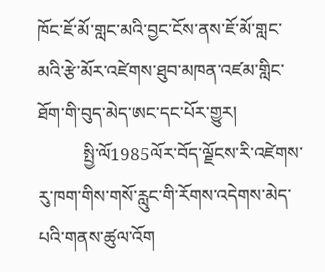ཁོང་ཇོ་མོ་གླང་མའི་བྱང་ངོས་ནས་ཇོ་མོ་གླང་མའི་རྩེ་མོར་འཛེགས་ཐུབ་མཁན་འཛམ་གླིང་ཐོག་གི་བུད་མེད་ཨང་དང་པོར་གྱུར།
          སྤྱི་ལོ1985ལོར་བོད་ལྗོངས་རི་འཛེགས་རུ་ཁག་གིས་གསོ་རླུང་གི་རོགས་འདེགས་མེད་པའི་གནས་ཚུལ་འོག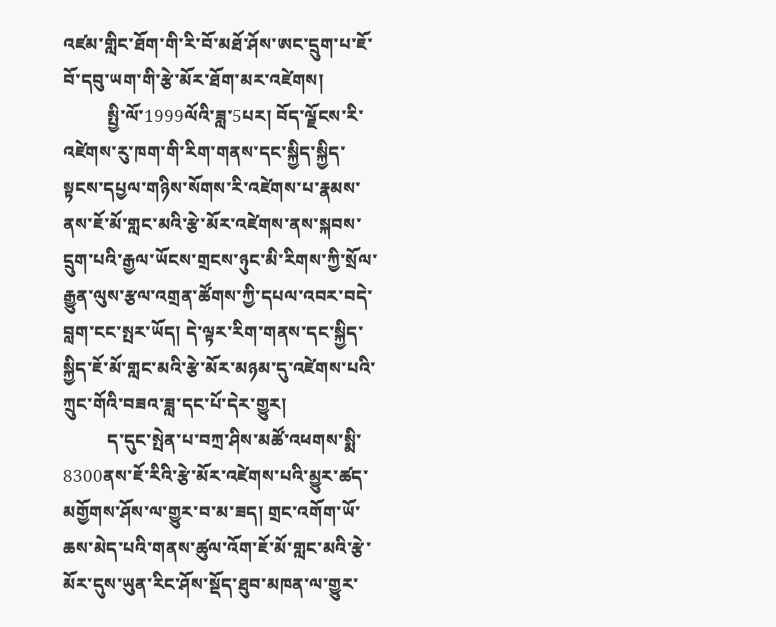འཛམ་གླིང་ཐོག་གི་རི་བོ་མཐོ་ཤོས་ཨང་དྲུག་པ་ཇོ་བོ་དབུ་ཡག་གི་རྩེ་མོར་ཐོག་མར་འཛེགས།
          སྤྱི་ལོ་1999ལོའི་ཟླ་5པར། བོད་ལྗོངས་རི་འཛེགས་རུ་ཁག་གི་རིག་གནས་དང་སྐྱིད་སྐྱིད་སྟངས་དཔྱལ་གཉིས་སོགས་རི་འཛེགས་པ་རྣམས་ནས་ཇོ་མོ་གླང་མའི་རྩེ་མོར་འཛེགས་ནས་སྐབས་དྲུག་པའི་རྒྱལ་ཡོངས་གྲངས་ཉུང་མི་རིགས་ཀྱི་སྲོལ་རྒྱུན་ལུས་རྩལ་འགྲན་ཚོགས་ཀྱི་དཔལ་འབར་བདེ་བླག་ངང་སྤར་ཡོད། དེ་ལྟར་རིག་གནས་དང་སྐྱིད་སྐྱིད་ཇོ་མོ་གླང་མའི་རྩེ་མོར་མཉམ་དུ་འཛེགས་པའི་ཀྲུང་གོའི་བཟའ་ཟླ་དང་པོ་དེར་གྱུར།
          ད་དུང་སྤེན་པ་བཀྲ་ཤིས་མཚོ་འཕགས་སྨི་8300ནས་ཇོ་རིའི་རྩེ་མོར་འཛེགས་པའི་མྱུར་ཚད་མགྱོགས་ཤོས་ལ་གྱུར་བ་མ་ཟད། གྲང་འགོག་ཡོ་ཆས་མེད་པའི་གནས་ཚུལ་འོག་ཇོ་མོ་གླང་མའི་རྩེ་མོར་དུས་ཡུན་རིང་ཤོས་སྡོད་ཐུབ་མཁན་ལ་གྱུར་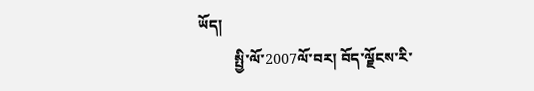ཡོད།
          སྤྱི་ལོ་2007ལོ་བར། བོད་ལྗོངས་རི་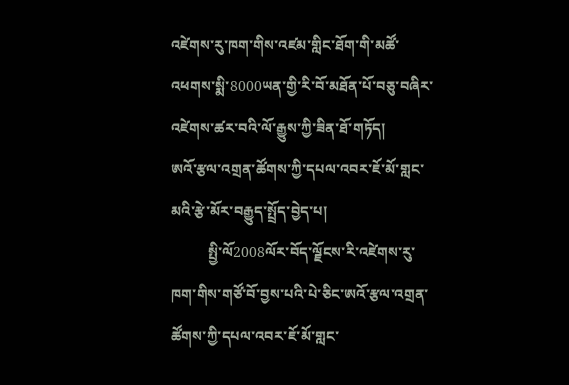འཛེགས་རུ་ཁག་གིས་འཛམ་གླིང་ཐོག་གི་མཚོ་འཕགས་སྨི་8000ཡན་གྱི་རི་བོ་མཐོན་པོ་བཅུ་བཞིར་འཛེགས་ཚར་བའི་ལོ་རྒྱུས་ཀྱི་ཟིན་ཐོ་གཏོད།
ཨའོ་རྩལ་འགྲན་ཚོགས་ཀྱི་དཔལ་འབར་ཇོ་མོ་གླང་མའི་རྩེ་མོར་བརྒྱུད་སྤྲོད་བྱེད་པ།
          སྤྱི་ལོ2008ལོར་བོད་ལྗོངས་རི་འཛེགས་རུ་ཁག་གིས་གཙོ་བོ་བྱས་པའི་པེ་ཅིང་ཨའོ་རྩལ་འགྲན་ཚོགས་ཀྱི་དཔལ་འབར་ཇོ་མོ་གླང་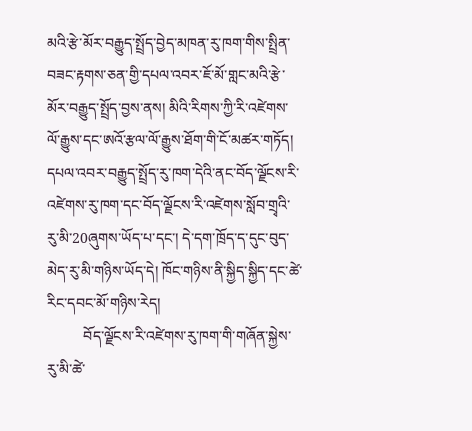མའི་རྩེ་མོར་བརྒྱུད་སྤྲོད་བྱེད་མཁན་རུ་ཁག་གིས་སྤྲིན་བཟང་རྟགས་ཅན་གྱི་དཔལ་འབར་ཇོ་མོ་གླང་མའི་རྩེ་མོར་བརྒྱུད་སྤྲོད་བྱས་ནས། མིའི་རིགས་ཀྱི་རི་འཛེགས་ལོ་རྒྱུས་དང་ཨའོ་རྩལ་ལོ་རྒྱུས་ཐོག་གི་ངོ་མཚར་གཏོད། དཔལ་འབར་བརྒྱུད་སྤྲོད་རུ་ཁག་དེའི་ནང་བོད་ལྗོངས་རི་འཛེགས་རུ་ཁག་དང་བོད་ལྗོངས་རི་འཛེགས་སློབ་གྲྭའི་རུ་མི་20ཞུགས་ཡོད་པ་དང་། དེ་དག་ཁྲོད་ད་དུང་བུད་མེད་རུ་མི་གཉིས་ཡོད་དེ། ཁོང་གཉིས་ནི་སྐྱིད་སྐྱིད་དང་ཚེ་རིང་དབང་མོ་གཉིས་རེད།
          བོད་ལྗོངས་རི་འཛེགས་རུ་ཁག་གི་གཞོན་སྐྱེས་རུ་མི་ཚེ་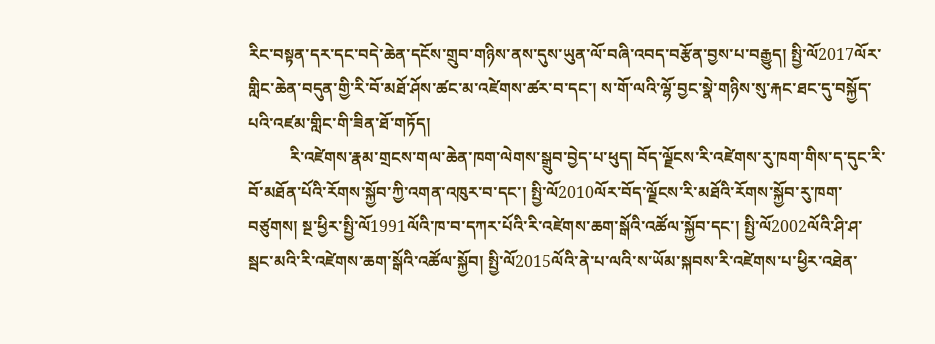རིང་བསྟན་དར་དང་བདེ་ཆེན་དངོས་གྲུབ་གཉིས་ནས་དུས་ཡུན་ལོ་བཞི་འབད་བརྩོན་བྱས་པ་བརྒྱུད། སྤྱི་ལོ2017ལོར་གླིང་ཆེན་བདུན་གྱི་རི་བོ་མཐོ་ཤོས་ཚང་མ་འཛེགས་ཚར་བ་དང་། ས་གོ་ལའི་ལྷོ་བྱང་སྣེ་གཉིས་སུ་རྐང་ཐང་དུ་བསྐྱོད་པའི་འཛམ་གླིང་གི་ཟིན་ཐོ་གཏོད།
          རི་འཛེགས་རྣམ་གྲངས་གལ་ཆེན་ཁག་ལེགས་སྒྲུབ་བྱེད་པ་ཕུད། བོད་ལྗོངས་རི་འཛེགས་རུ་ཁག་གིས་ད་དུང་རི་བོ་མཐོན་པོའི་རོགས་སྐྱོབ་ཀྱི་འགན་འཁུར་བ་དང་། སྤྱི་ལོ2010ལོར་བོད་ལྗོངས་རི་མཐོའི་རོགས་སྐྱོབ་རུ་ཁག་བཙུགས། སྔ་ཕྱིར་སྤྱི་ལོ1991ལོའི་ཁ་བ་དཀར་པོའི་རི་འཛེགས་ཆག་སྒོའི་འཚོལ་སྐྱོབ་དང་། སྤྱི་ལོ2002ལོའི་ཤི་ཤ་སྦང་མའི་རི་འཛེགས་ཆག་སྒོའི་འཚོལ་སྐྱོབ། སྤྱི་ལོ2015ལོའི་ནེ་པ་ལའི་ས་ཡོམ་སྐབས་རི་འཛེགས་པ་ཕྱིར་འཐེན་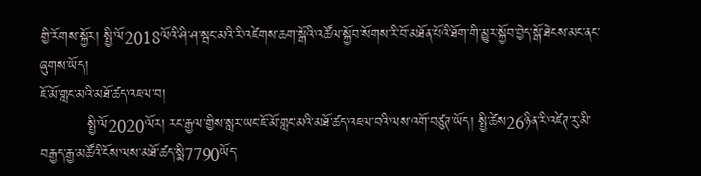གྱི་རོགས་སྐྱོར། སྤྱི་ལོ2018ལོའི་ཤི་ཤ་སྦང་མའི་རི་འཛེགས་ཆག་སྒོའི་འཚོལ་སྐྱོབ་སོགས་རི་བོ་མཐོན་པོའི་ཐོག་གི་མྱུར་སྐྱོབ་བྱེད་སྒོ་ཐེངས་མང་ནང་ཞུགས་ཡོད།
ཇོ་མོ་གླང་མའི་མཐོ་ཚད་འཇལ་བ།
          སྤྱི་ལོ2020ལོར། རང་རྒྱལ་གྱིས་སླར་ཡང་ཇོ་མོ་གླང་མའི་མཐོ་ཚད་འཇལ་བའི་ལས་འགོ་བཙུཊ་ཡོད། སྤྱི་ཚེས26ཉིན་རི་འཛེཊ་རུ་མི་བརྒྱད་རྒྱ་མཚོའི་ངོས་ལས་མཐོ་ཚད་སྨི7790ཡོད་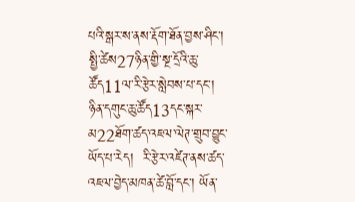པའི་སྒར་ས་ནས་རྡོག་ཐོན་བྱས་ཤིང་། སྤྱི་ཚེས27ཉིན་གྱི་སྔ་དྲོའི་ཆུ་ཚོད11ལ་རི་རྩེར་སླེབས་པ་དང་། ཉིན་དགུང་ཆུ་ཚོད13དང་སྐར་མ22ཐོག་ཚད་འཇལ་ལེཊ་གྲུབ་བྱུང་ཡོད་པ་རེད།  རི་རྩེར་འཛེཊ་ནས་ཚད་འཇལ་བྱེད་མཁན་ཚེ་བློ་དང་། ཡོན་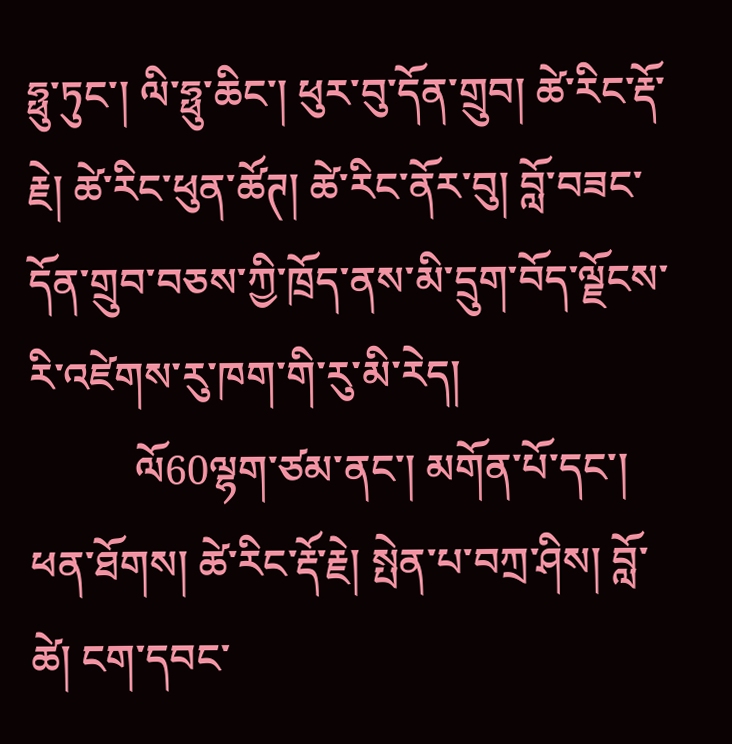ཧྥུ་ཏུང་། ལི་ཧྥུ་ཆིང་། ཕུར་བུ་དོན་གྲུབ། ཚེ་རིང་རྡོ་རྗེ། ཚེ་རིང་ཕུན་ཚོཊ། ཚེ་རིང་ནོར་བུ། བློ་བཟང་དོན་གྲུབ་བཅས་ཀྱི་ཁྲོད་ནས་མི་དྲུག་བོད་ལྗོངས་རི་འཛེགས་རུ་ཁག་གི་རུ་མི་རེད།
          ལོ60ལྷག་ཙམ་ནང་། མགོན་པོ་དང་། ཕན་ཐོགས། ཚེ་རིང་རྡོ་རྗེ། སྤེན་པ་བཀྲ་ཤིས། བློ་ཚེ། ངག་དབང་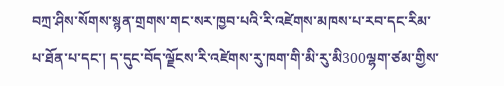བཀྲ་ཤིས་སོགས་སྙན་གྲགས་གང་སར་ཁྱབ་པའི་རི་འཛེགས་མཁས་པ་རབ་དང་རིམ་པ་ཐོན་པ་དང་། ད་དུང་བོད་ལྗོངས་རི་འཛེགས་རུ་ཁག་གི་མི་རུ་མི300ལྷག་ཙམ་གྱིས་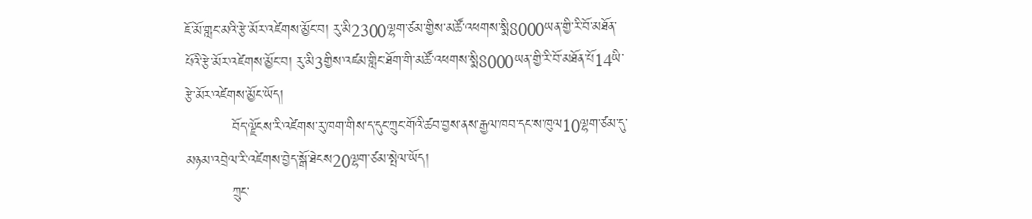ཇོ་མོ་གླང་མའི་རྩེ་མོར་འཛེགས་མྱོང་བ། རུ་མི2300ལྷག་ཙམ་གྱིས་མཚོ་འཕགས་སྨི8000ཡན་གྱི་རི་བོ་མཐོན་པོའི་རྩེ་མོར་འཛེགས་མྱོང་བ། རུ་མི3གྱིས་འཛམ་གླིང་ཐོག་གི་མཚོ་འཕགས་སྨི8000ཡན་གྱི་རི་བོ་མཐོན་པོ14ཡི་རྩེ་མོར་འཛེགས་མྱོང་ཡོད།
          བོད་ལྗོངས་རི་འཛེགས་རུ་ཁག་གིས་ད་དུང་ཀྲུང་གོའི་ཚབ་བྱས་ནས་རྒྱལ་ཁབ་དང་ས་ཁུལ10ལྷག་ཙམ་དུ་མཉམ་འབྲེལ་རི་འཛེགས་བྱེད་སྒོ་ཐེངས20ལྷག་ཙམ་སྤེལ་ཡོད།
          ཀྲུང་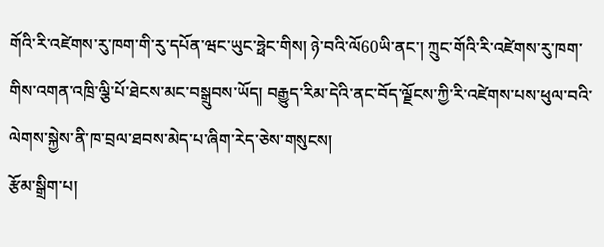གོའི་རི་འཛེགས་རུ་ཁག་གི་རུ་དཔོན་ཝང་ཡུང་ཧྥེང་གིས། ཉེ་བའི་ལོ60ཡི་ནང་། ཀྲུང་གོའི་རི་འཛེགས་རུ་ཁག་གིས་འགན་འཁྲི་ལྕི་པོ་ཐེངས་མང་བསྒྲུབས་ཡོད། བརྒྱུད་རིམ་དེའི་ནང་བོད་ལྗོངས་ཀྱི་རི་འཛེགས་པས་ཕུལ་བའི་ལེགས་སྐྱེས་ནི་ཁ་བྲལ་ཐབས་མེད་པ་ཞིག་རེད་ཅེས་གསུངས།
རྩོམ་སྒྲིག་པ།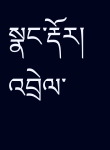སྣང་རྡོར།
འབྲེལ་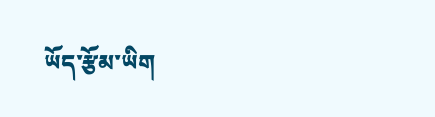ཡོད་རྩོམ་ཡིག